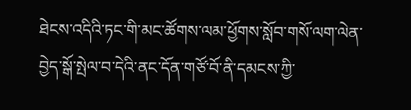ཐེངས་འདིའི་ཏང་གི་མང་ཚོགས་ལམ་ཕྱོགས་སློབ་གསོ་ལག་ལེན་བྱེད་སྒོ་སྤེལ་བ་དེའི་ནང་དོན་གཙོ་བོ་ནི་དམངས་ཀྱི་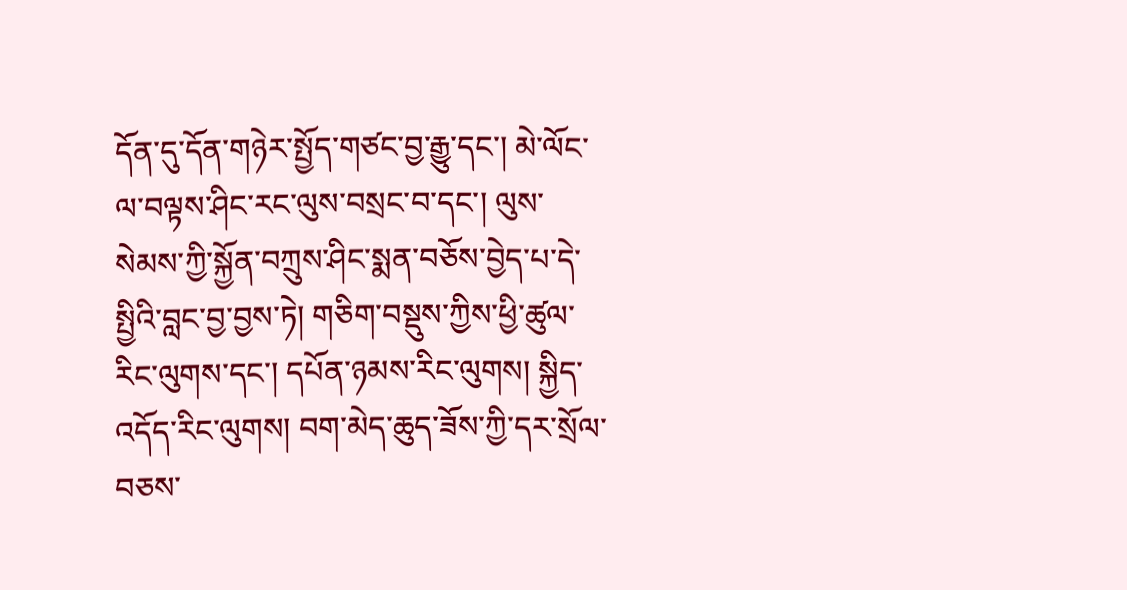དོན་དུ་དོན་གཉེར་སྤྱོད་གཙང་བྱ་རྒྱུ་དང་། མེ་ལོང་ལ་བལྟས་ཤིང་རང་ལུས་བསྲང་བ་དང་། ལུས་སེམས་ཀྱི་སྐྱོན་བཀྲུས་ཤིང་སྨན་བཅོས་བྱེད་པ་དེ་སྤྱིའི་བླང་བྱ་བྱས་ཏེ། གཅིག་བསྡུས་ཀྱིས་ཕྱི་ཚུལ་རིང་ལུགས་དང་། དཔོན་ཉམས་རིང་ལུགས། སྐྱིད་འདོད་རིང་ལུགས། བག་མེད་ཆུད་ཟོས་ཀྱི་དར་སྲོལ་བཅས་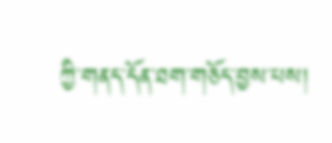ཀྱི་གནད་དོན་ཐག་གཅོད་བྱས་པས།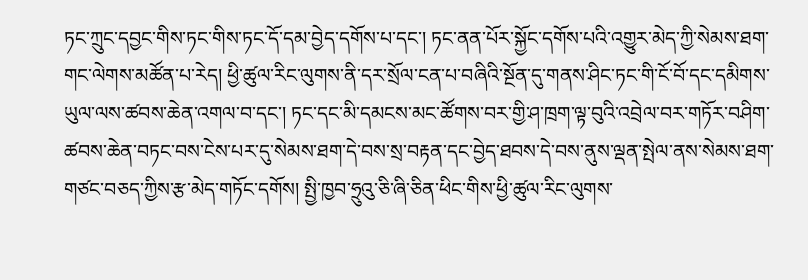ཏང་ཀྲུང་དབྱང་གིས་ཏང་གིས་ཏང་དོ་དམ་བྱེད་དགོས་པ་དང་། ཏང་ནན་པོར་སྐྱོང་དགོས་པའི་འགྱུར་མེད་ཀྱི་སེམས་ཐག་གང་ལེགས་མཚོན་པ་རེད། ཕྱི་ཚུལ་རིང་ལུགས་ནི་དར་སྲོལ་ངན་པ་བཞིའི་སྔོན་དུ་གནས་ཤིང་ཏང་གི་ངོ་བོ་དང་དམིགས་ཡུལ་ལས་ཚབས་ཆེན་འགལ་བ་དང་། ཏང་དང་མི་དམངས་མང་ཚོགས་བར་གྱི་ཤ་ཁྲག་ལྟ་བུའི་འབྲེལ་བར་གཏོར་བཤིག་ཚབས་ཆེན་བཏང་བས་ངེས་པར་དུ་སེམས་ཐག་དེ་བས་སྲ་བརྟན་དང་བྱེད་ཐབས་དེ་བས་ནུས་ལྡན་སྤེལ་ནས་སེམས་ཐག་གཙང་བཅད་ཀྱིས་རྩ་མེད་གཏོང་དགོས། སྤྱི་ཁྱབ་ཧྲུའུ་ཅི་ཞི་ཅིན་ཕིང་གིས་ཕྱི་ཚུལ་རིང་ལུགས་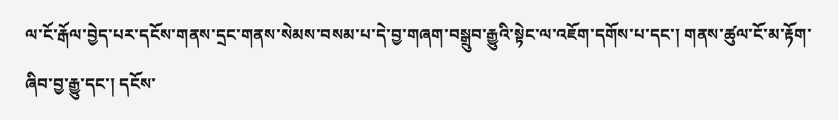ལ་ངོ་རྒོལ་བྱེད་པར་དངོས་གནས་དྲང་གནས་སེམས་བསམ་པ་དེ་བྱ་གཞག་བསྒྲུབ་རྒྱུའི་སྟེང་ལ་འཇོག་དགོས་པ་དང་། གནས་ཚུལ་ངོ་མ་རྟོག་ཞིབ་བྱ་རྒྱུ་དང་། དངོས་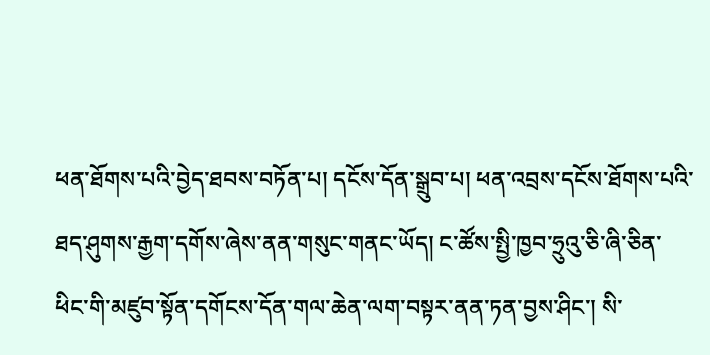ཕན་ཐོགས་པའི་བྱེད་ཐབས་བཏོན་པ། དངོས་དོན་སྒྲུབ་པ། ཕན་འབྲས་དངོས་ཐོགས་པའི་ཐད་ཤུགས་རྒྱག་དགོས་ཞེས་ནན་གསུང་གནང་ཡོད། ང་ཚོས་སྤྱི་ཁྱབ་ཧྲུའུ་ཅི་ཞི་ཅིན་ཕིང་གི་མཛུབ་སྟོན་དགོངས་དོན་གལ་ཆེན་ལག་བསྟར་ནན་ཏན་བྱས་ཤིང་། སི་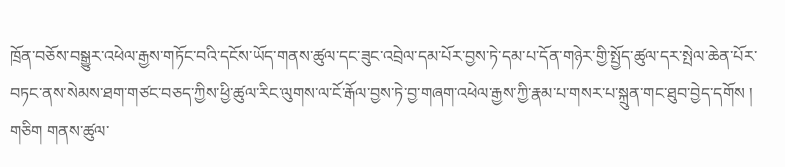ཁྲོན་བཅོས་བསྒྱུར་འཕེལ་རྒྱས་གཏོང་བའི་དངོས་ཡོད་གནས་ཚུལ་དང་ཟུང་འབྲེལ་དམ་པོར་བྱས་ཏེ་དམ་པ་དོན་གཉེར་གྱི་སྤྱོད་ཚུལ་དར་སྤེལ་ཆེན་པོར་བཏང་ནས་སེམས་ཐག་གཙང་བཅད་ཀྱིས་ཕྱི་ཚུལ་རིང་ལུགས་ལ་ངོ་རྒོལ་བྱས་ཏེ་བྱ་གཞག་འཕེལ་རྒྱས་ཀྱི་རྣམ་པ་གསར་པ་སྐྲུན་གང་ཐུབ་བྱེད་དགོས །
གཅིག གནས་ཚུལ་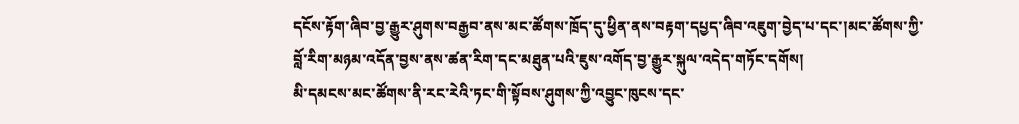དངོས་རྟོག་ཞིབ་བྱ་རྒྱུར་ཤུགས་བརྒྱབ་ནས་མང་ཚོགས་ཁྲོད་དུ་ཕྱིན་ནས་བརྟག་དཔྱད་ཞིབ་འཇུག་བྱེད་པ་དང་།མང་ཚོགས་ཀྱི་བློ་རིག་མཉམ་འདོན་བྱས་ནས་ཚན་རིག་དང་མཐུན་པའི་ཇུས་འགོད་བྱ་རྒྱུར་སྐུལ་འདེད་གཏོང་དགོས།
མི་དམངས་མང་ཚོགས་ནི་རང་རེའི་ཏང་གི་སྟོབས་ཤུགས་ཀྱི་འབྱུང་ཁུངས་དང་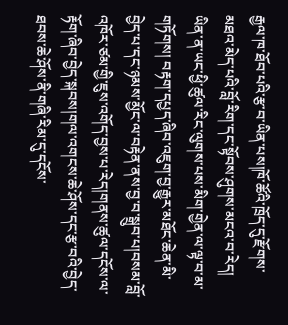རྒྱལ་ཁ་ཐོབ་པའི་རྩ་བ་ཡིན་པས།ཁོ་ཚོའི་ཁྲོད་དུ་རྫོགས་མཐའ་མེད་པའི་བློ་རིག་དང་སྟོབས་ཤུགས་མངའ་བ་རེད། ཡིན་ན་ཡང་ཕྱི་ཚུལ་རིང་ལུགས་པས་མིག་གྱེན་ལ་ལྟ་བ་མ་གཏོགས། བརྟག་དཔྱད་ཞིབ་འཇུག་བྱ་རྒྱུར་མཐོང་ཆེན་མི་བྱེད་པ་དང་ཉམས་མྱོང་ལ་བརྟེན་ནས་བྱ་བ་སྒྲུབ་པ།བསམ་བློ་འཁོར་ཙམ་གྱི་ཇུས་འགོད་བྱས་པ་རེད།གནས་ཚུལ་དངོས་ལ་རྟོག་ཞིབ་བྱེད་སྐབས།གལ་འགངས་ཆེ་ཤོས་དང་རྩ་བའི་བྱེད་ཐབས་ཆེ་ཤོས་ནི་གཞི་རིམ་དུ་དངོས་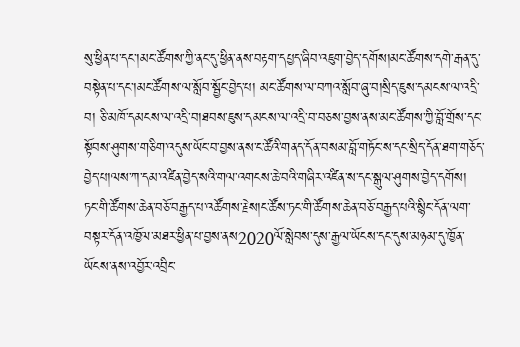སུ་ཕྱིན་པ་དང་།མང་ཚོགས་ཀྱི་ནང་དུ་ཕྱིན་ནས་བརྟག་དཔྱད་ཞིབ་འཇུག་བྱེད་དགོས།མང་ཚོགས་དགེ་རྒན་དུ་བསྟེན་པ་དང་།མང་ཚོགས་ལ་སློབ་སྦྱོང་བྱེད་པ། མང་ཚོགས་ལ་བཀའ་སློབ་ཞུ་བ།སྲིད་ཇུས་དམངས་ལ་འདྲི་བ། ཅི་མཁོ་དམངས་ལ་འདྲི་བ།ཐབས་ཇུས་དམངས་ལ་འདྲི་བ་བཅས་བྱས་ནས་མང་ཚོགས་ཀྱི་བློ་གྲོས་དང་སྟོབས་ཤུགས་གཅིག་འདུས་ཡོང་བ་བྱས་ནས་ང་ཚོའི་གནད་དོན་བསམ་བློ་གཏོང་ས་དང་སྲིད་དོན་ཐག་གཅོད་བྱེད་པ།ལས་ཀ་དམ་འཛིན་བྱེད་སའི་གལ་འགངས་ཆེ་བའི་གཞིར་འཛིན་ས་དང་སྒུལ་ཤུགས་བྱེད་དགོས།
ཏང་གི་ཚོགས་ཆེན་བཅོ་བརྒྱད་པ་འཚོགས་རྗེས།ང་ཚོས་ཏང་གི་ཚོགས་ཆེན་བཅོ་བརྒྱད་པའི་སྙིང་དོན་ལག་བསྟར་དོན་འཁྱོལ་མཐར་ཕྱིན་པ་བྱས་ནས2020ལོ་སླེབས་དུས་རྒྱལ་ཡོངས་དང་དུས་མཉམ་དུ་ཁྱོན་ཡོངས་ནས་འབྱོར་འབྲིང་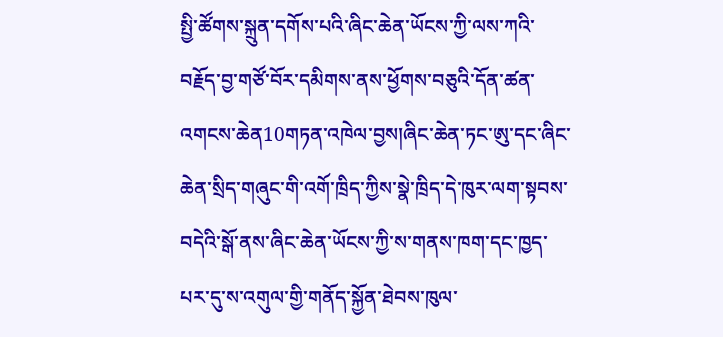སྤྱི་ཚོགས་སྐྲུན་དགོས་པའི་ཞིང་ཆེན་ཡོངས་ཀྱི་ལས་ཀའི་བརྗོད་བྱ་གཙོ་བོར་དམིགས་ནས་ཕྱོགས་བཅུའི་དོན་ཚན་འགངས་ཆེན10གཏན་འཁེལ་བྱས།ཞིང་ཆེན་ཏང་ཨུ་དང་ཞིང་ཆེན་སྲིད་གཞུང་གི་འགོ་ཁྲིད་ཀྱིས་སྣེ་ཁྲིད་དེ་ཁུར་ལག་སྟབས་བདེའི་སྒོ་ནས་ཞིང་ཆེན་ཡོངས་ཀྱི་ས་གནས་ཁག་དང་ཁྱད་པར་དུ་ས་འགུལ་གྱི་གནོད་སྐྱོན་ཐེབས་ཁུལ་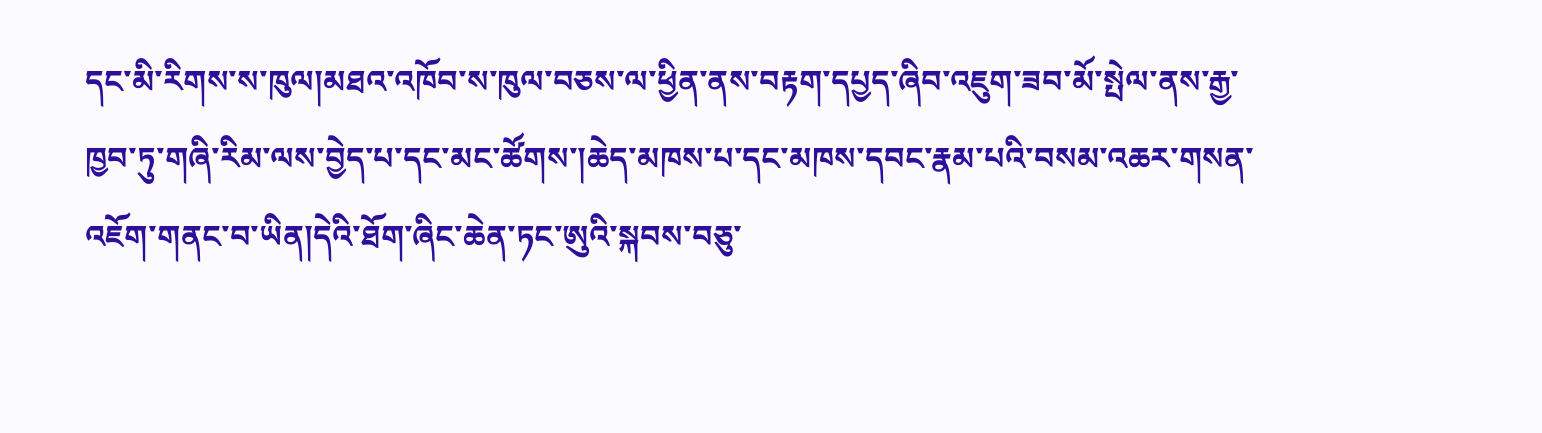དང་མི་རིགས་ས་ཁུལ།མཐའ་འཁོབ་ས་ཁུལ་བཅས་ལ་ཕྱིན་ནས་བརྟག་དཔྱད་ཞིབ་འཇུག་ཟབ་མོ་སྤེལ་ནས་རྒྱ་ཁྱབ་ཏུ་གཞི་རིམ་ལས་བྱེད་པ་དང་མང་ཚོགས་།ཆེད་མཁས་པ་དང་མཁས་དབང་རྣམ་པའི་བསམ་འཆར་གསན་འཇོག་གནང་བ་ཡིན།དེའི་ཐོག་ཞིང་ཆེན་ཏང་ཨུའི་སྐབས་བཅུ་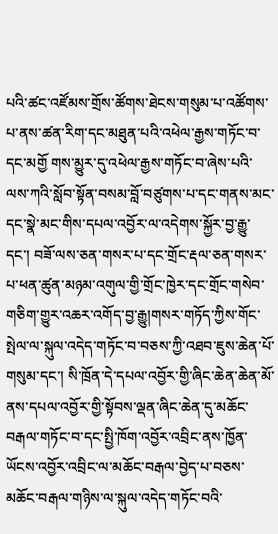པའི་ཚང་འཛོམས་གྲོས་ཚོགས་ཐེངས་གསུམ་པ་འཚོགས་པ་ནས་ཚན་རིག་དང་མཐུན་པའི་འཕེལ་རྒྱས་གཏོང་བ་དང་མགྱོ གས་མྱུར་དུ་འཕེལ་རྒྱས་གཏོང་བ་ཞེས་པའི་ལས་ཀའི་སློབ་སྟོན་བསམ་བློ་བཙུགས་པ་དང་གནས་མང་དང་སྣེ་མང་གིས་དཔལ་འབྱོར་ལ་འདེགས་སྐྱོར་བྱ་རྒྱུ་དང་། བཟོ་ལས་ཅན་གསར་པ་དང་གྲོང་རྡལ་ཅན་གསར་པ་ཕན་ཚུན་མཉམ་འགུལ་གྱི་གྲོང་ཁྱེར་དང་གྲོང་གསེབ་གཅིག་གྱུར་འཆར་འགོད་བྱ་རྒྱུ།གསར་གཏོད་ཀྱིས་གོང་སྤེལ་ལ་སྐུལ་འདེད་གཏོང་བ་བཅས་ཀྱི་འཐབ་ཇུས་ཆེན་པོ་གསུམ་དང་། སི་ཁྲོན་དེ་དཔལ་འབྱོར་གྱི་ཞིང་ཆེན་ཆེན་མོ་ནས་དཔལ་འབྱོར་གྱི་སྟོབས་ལྡན་ཞིང་ཆེན་དུ་མཆོང་བརྒལ་གཏོང་བ་དང་སྤྱི་ཁོག་འབྱོར་འབྲིང་ནས་ཁྱོན་ཡོངས་འབྱོར་འབྲིང་ལ་མཆོང་བརྒལ་བྱེད་པ་བཅས་མཆོང་བརྒལ་གཉིས་ལ་སྐུལ་འདེད་གཏོང་བའི་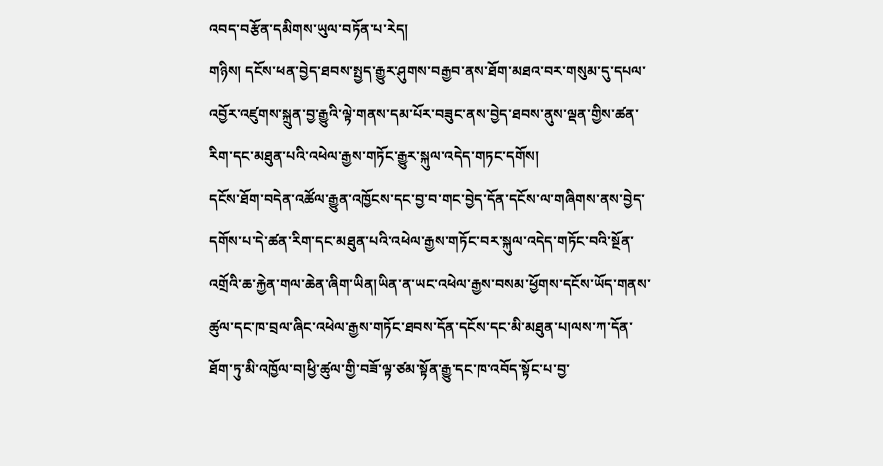འབད་བརྩོན་དམིགས་ཡུལ་བཏོན་པ་རེད།
གཉིས། དངོས་ཕན་བྱེད་ཐབས་སྤྱད་རྒྱུར་ཤུགས་བརྒྱབ་ནས་ཐོག་མཐའ་བར་གསུམ་དུ་དཔལ་འབྱོར་འཛུགས་སྐྲུན་བྱ་རྒྱུའི་ལྟེ་གནས་དམ་པོར་བཟུང་ནས་བྱེད་ཐབས་ནུས་ལྡན་གྱིས་ཚན་རིག་དང་མཐུན་པའི་འཕེལ་རྒྱས་གཏོང་རྒྱུར་སྐུལ་འདེད་གཏང་དགོས།
དངོས་ཐོག་བདེན་འཚོལ་རྒྱུན་འཁྱོངས་དང་བྱ་བ་གང་བྱེད་དོན་དངོས་ལ་གཞིགས་ནས་བྱེད་དགོས་པ་དེ་ཚན་རིག་དང་མཐུན་པའི་འཕེལ་རྒྱས་གཏོང་བར་སྐུལ་འདེད་གཏོང་བའི་སྔོན་འགྲོའི་ཆ་རྐྱེན་གལ་ཆེན་ཞིག་ཡིན།ཡིན་ན་ཡང་འཕེལ་རྒྱས་བསམ་ཕྱོགས་དངོས་ཡོད་གནས་ཚུལ་དང་ཁ་བྲལ་ཞིང་འཕེལ་རྒྱས་གཏོང་ཐབས་དོན་དངོས་དང་མི་མཐུན་པ།ལས་ཀ་དོན་ཐོག་ཏུ་མི་འཁྱོལ་བ།ཕྱི་ཚུལ་གྱི་བཟོ་ལྟ་ཙམ་སྟོན་རྒྱུ་དང་ཁ་འབོད་སྟོང་པ་བྱ་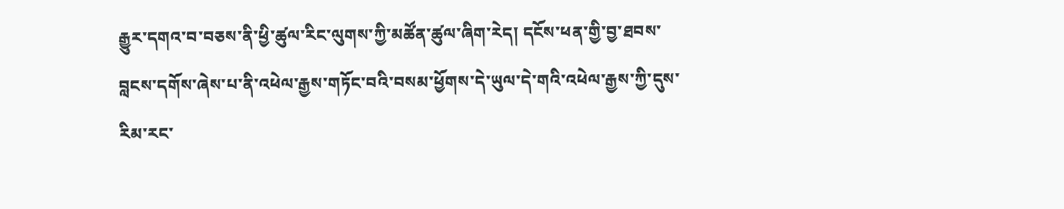རྒྱུར་དགའ་བ་བཅས་ནི་ཕྱི་ཚུལ་རིང་ལུགས་ཀྱི་མཚོན་ཚུལ་ཞིག་རེད། དངོས་ཕན་གྱི་བྱ་ཐབས་བླངས་དགོས་ཞེས་པ་ནི་འཕེལ་རྒྱས་གཏོང་བའི་བསམ་ཕྱོགས་དེ་ཡུལ་དེ་གའི་འཕེལ་རྒྱས་ཀྱི་དུས་རིམ་རང་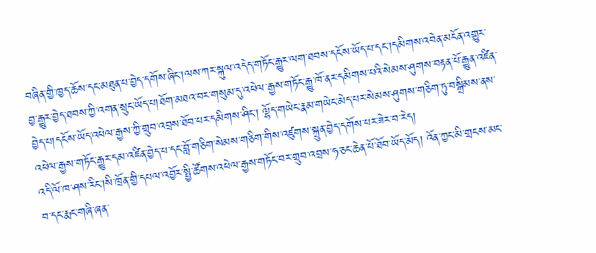བཞིན་གྱི་ཁྱད་ཆོས་དང་མཐུན་པ་བྱེད་དགོས་ཞིང་།ལས་ཀར་སྐུལ་འདེད་གཏོང་རྒྱུར་ལག་ཐབས་དངོས་ཡོད་པ་དང་།དམིགས་འབེན་མངོན་འགྱུར་བྱ་རྒྱུར་བྱེད་ཐབས་ཀྱི་འགན་སྲུང་ཡོད་པ།ཐོག་མཐའ་བར་གསུམ་དུ་འཕེལ་རྒྱས་གཏོང་རྒྱུ་ཁོ་ནར་དམིགས་པའི་སེམས་ཤུགས་བརྟན་པོ་རྒྱུན་འཛིན་བྱེད་པ།དངོས་ཡོད་འཕེལ་རྒྱས་ཀྱི་གྲུབ་འབྲས་ཐོབ་པར་དམིགས་ཤིང་། ལྷོད་གཡེང་རྣམ་གཡེང་མེད་པར་སེམས་ཤུགས་གཅིག་ཏུ་བསྒྲིམས་ནས་འཕེལ་རྒྱས་གཏོང་རྒྱུར་དམ་འཛིན་བྱེད་པ་དང་བློ་གཅིག་སེམས་གཅིག་གིས་འཛུགས་སྐྲུན་བྱེད་དགོས་པར་ཟེར་བ་རེད།
འདི་ལོ་ཁ་ཤས་རིང་།སི་ཁྲོན་གྱི་དཔལ་འབྱོར་སྤྱི་ཚོགས་འཕེལ་རྒྱས་གཏོང་བར་གྲུབ་འབྲས་ཧ་ཅང་ཆེན་པོ་ཐོབ་ཡོད་མོད། འོན་ཀྱང་མི་གྲངས་མང་བ་དང་རྨང་གཞི་ཞན་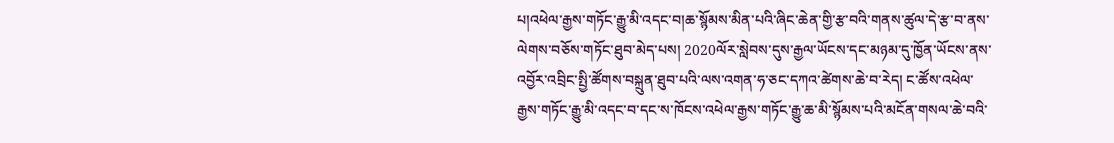པ།འཕེལ་རྒྱས་གཏོང་རྒྱུ་མི་འདང་བ།ཆ་སྙོམས་མིན་པའི་ཞིང་ཆེན་གྱི་རྩ་བའི་གནས་ཚུལ་དེ་རྩ་བ་ནས་ལེགས་བཅོས་གཏོང་ཐུབ་མེད་པས། 2020ལོར་སླེབས་དུས་རྒྱལ་ཡོངས་དང་མཉམ་དུ་ཁྱོན་ཡོངས་ནས་འབྱོར་འབྲིང་སྤྱི་ཚོགས་བསྐྲུན་ཐུབ་པའི་ལས་འགན་ཧ་ཅང་དཀའ་ཚེགས་ཆེ་བ་རེད། ང་ཚོས་འཕེལ་རྒྱས་གཏོང་རྒྱུ་མི་འདང་བ་དང་ས་ཁོངས་འཕེལ་རྒྱས་གཏོང་རྒྱུ་ཆ་མི་སྙོམས་པའི་མངོན་གསལ་ཆེ་བའི་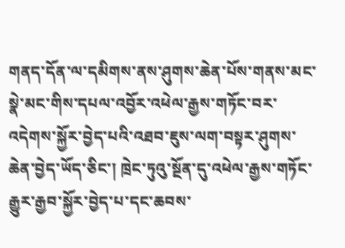གནད་དོན་ལ་དམིགས་ནས་ཤུགས་ཆེན་པོས་གནས་མང་སྣེ་མང་གིས་དཔལ་འབྱོར་འཕེལ་རྒྱས་གཏོང་བར་འདེགས་སྐྱོར་བྱེད་པའི་འཐབ་ཇུས་ལག་བསྟར་ཤུགས་ཆེན་བྱེད་ཡོད་ཅིང་། ཁྲེང་ཏུའུ་སྔོན་དུ་འཕེལ་རྒྱས་གཏོང་རྒྱུར་རྒྱབ་སྐྱོར་བྱེད་པ་དང་ཆབས་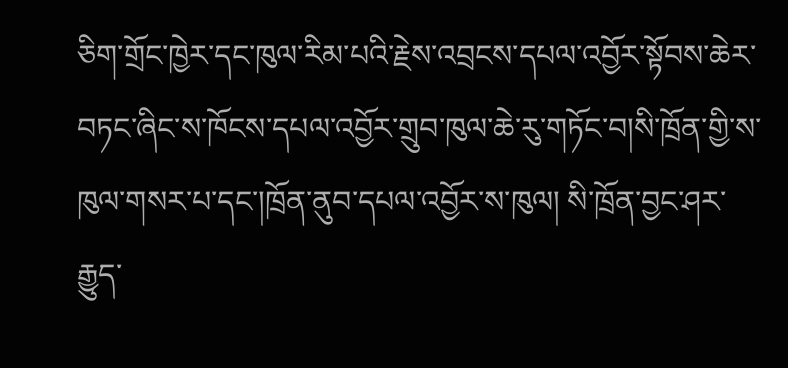ཅིག་གྲོང་ཁྱེར་དང་ཁུལ་རིམ་པའི་རྗེས་འབྲངས་དཔལ་འབྱོར་སྟོབས་ཆེར་བཏང་ཞིང་ས་ཁོངས་དཔལ་འབྱོར་གྲུབ་ཁུལ་ཆེ་རུ་གཏོང་བ།སི་ཁྲོན་གྱི་ས་ཁུལ་གསར་པ་དང་།ཁྲོན་ནུབ་དཔལ་འབྱོར་ས་ཁུལ། སི་ཁྲོན་བྱང་ཤར་རྒྱུད་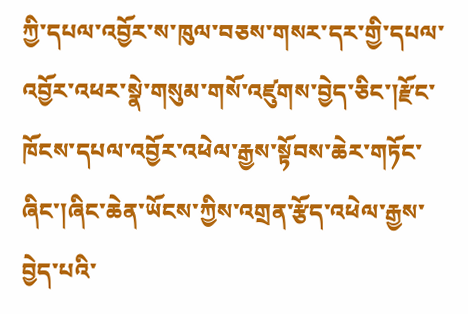ཀྱི་དཔལ་འབྱོར་ས་ཁུལ་བཅས་གསར་དར་གྱི་དཔལ་འབྱོར་འཕར་སྣེ་གསུམ་གསོ་འཛུགས་བྱེད་ཅིང་།རྫོང་ཁོངས་དཔལ་འབྱོར་འཕེལ་རྒྱས་སྟོབས་ཆེར་གཏོང་ཞིང་།ཞིང་ཆེན་ཡོངས་ཀྱིས་འགྲན་རྩོད་འཕེལ་རྒྱས་བྱེད་པའི་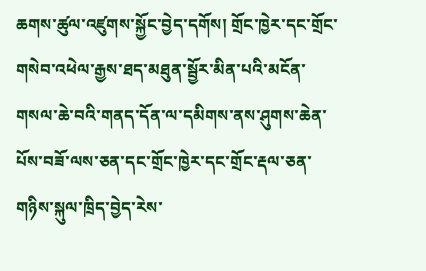ཆགས་ཚུལ་འཛུགས་སྐྱོང་བྱེད་དགོས། གྲོང་ཁྱེར་དང་གྲོང་གསེབ་འཕེལ་རྒྱས་ཐད་མཐུན་སྦྱོར་མིན་པའི་མངོན་གསལ་ཆེ་བའི་གནད་དོན་ལ་དམིགས་ནས་ཤུགས་ཆེན་པོས་བཟོ་ལས་ཅན་དང་གྲོང་ཁྱེར་དང་གྲོང་རྡལ་ཅན་གཉིས་སྐུལ་ཁྲིད་བྱེད་རེས་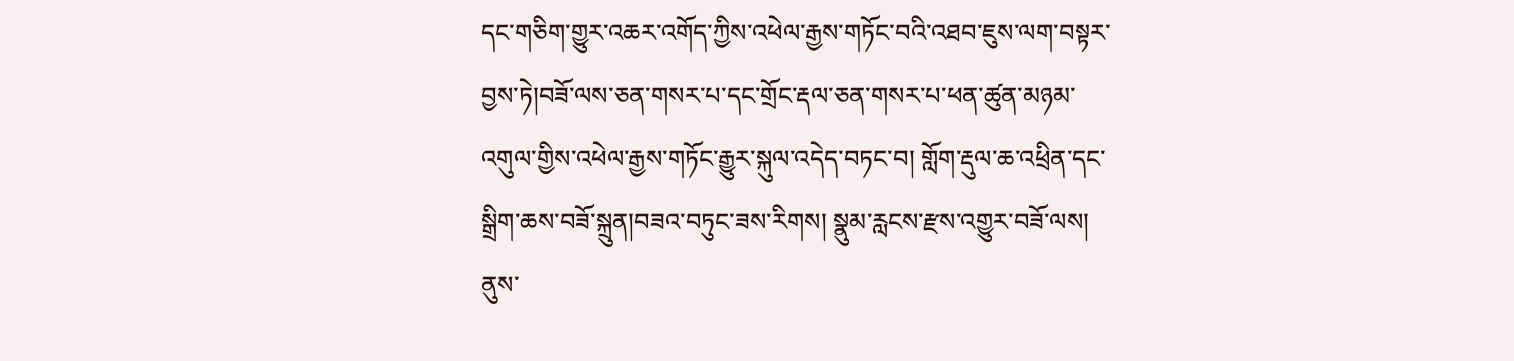དང་གཅིག་གྱུར་འཆར་འགོད་ཀྱིས་འཕེལ་རྒྱས་གཏོང་བའི་འཐབ་ཇུས་ལག་བསྟར་བྱས་ཏེ།བཟོ་ལས་ཅན་གསར་པ་དང་གྲོང་རྡལ་ཅན་གསར་པ་ཕན་ཚུན་མཉམ་འགུལ་གྱིས་འཕེལ་རྒྱས་གཏོང་རྒྱུར་སྐུལ་འདེད་བཏང་བ། གློག་རྡུལ་ཆ་འཕྲིན་དང་སྒྲིག་ཆས་བཟོ་སྐྲུན།བཟའ་བཏུང་ཟས་རིགས། སྣུམ་རླངས་རྫས་འགྱུར་བཟོ་ལས། ནུས་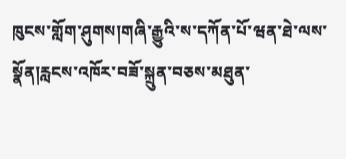ཁུངས་གློག་ཤུགས།གཞི་རྒྱུའི་ས་དཀོན་པོ་ཝན་ཐེ་ལས་སྣོན།རླངས་འཁོར་བཟོ་སྐྲུན་བཅས་མཐུན་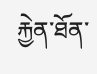རྐྱེན་ཐོན་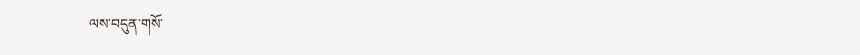ལས་བདུན་གསོ་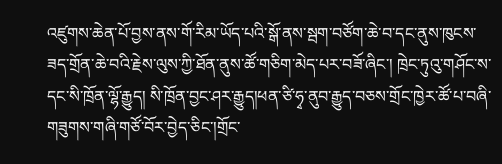འཛུགས་ཆེན་པོ་བྱས་ནས་གོ་རིམ་ཡོད་པའི་སྒོ་ནས་སྦག་བཙོག་ཆེ་བ་དང་ནུས་ཁུངས་ཟད་གྲོན་ཆེ་བའི་རྗེས་ལུས་ཀྱི་ཐོན་ནུས་ཚོ་གཅིག་མེད་པར་བཟོ་ཞིང་། ཁྲེང་ཏུའུ་གཤོང་ས་དང་སི་ཁྲོན་ལྷོ་རྒྱུད། སི་ཁྲོན་བྱང་ཤར་རྒྱུད།ཕན་ཙི་ཧྭ་ནུབ་རྒྱུད་བཅས་གྲོང་ཁྱེར་ཚོ་པ་བཞི་གཟུགས་གཞི་གཙོ་བོར་བྱེད་ཅིང་།གྲོང་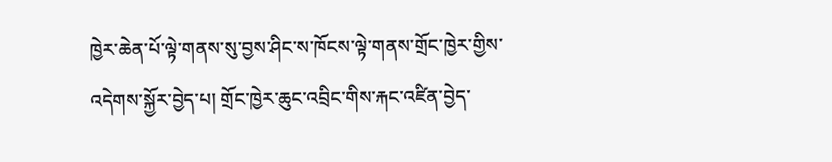ཁྱེར་ཆེན་པོ་ལྟེ་གནས་སུ་བྱས་ཤིང་ས་ཁོངས་ལྟེ་གནས་གྲོང་ཁྱེར་གྱིས་འདེགས་སྐྱོར་བྱེད་པ། གྲོང་ཁྱེར་ཆུང་འབྲིང་གིས་རྐང་འཛིན་བྱེད་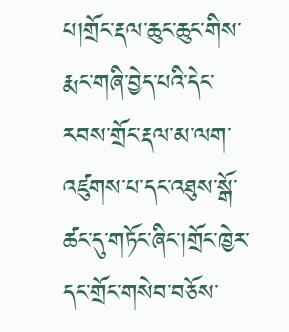པ།གྲོང་རྡལ་ཆུང་ཆུང་གིས་རྨང་གཞི་བྱེད་པའི་དེང་རབས་གྲོང་རྡལ་མ་ལག་འཛུགས་པ་དང་འཐུས་སྒོ་ཚང་དུ་གཏོང་ཞིང་།གྲོང་ཁྱེར་དང་གྲོང་གསེབ་བཅོས་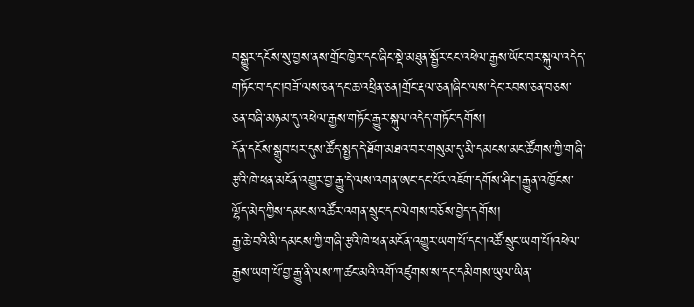བསྒྱུར་དངོས་སུ་བྱས་ནས་གྲོང་ཁྱེར་དང་ཞིང་སྡེ་མཐུན་སྦྱོར་ངང་འཕེལ་རྒྱས་ཡོང་བར་སྐུལ་འདེད་གཏོང་བ་དང་།བཟོ་ལས་ཅན་དང་ཆ་འཕྲིན་ཅན།གྲོང་རྡལ་ཅན།ཞིང་ལས་དེང་རབས་ཅན་བཅས་ཅན་བཞི་མཉམ་དུ་འཕེལ་རྒྱས་གཏོང་རྒྱུར་སྐུལ་འདེད་གཏོང་དགོས།
དོན་དངོས་སྒྲུབ་པར་དུས་ཚོད་སྤྱད་དེ་ཐོག་མཐའ་བར་གསུམ་དུ་མི་དམངས་མང་ཚོགས་ཀྱི་གཞི་རྩའི་ཁེ་ཕན་མངོན་འགྱུར་བྱ་རྒྱུ་དེ་ལས་འགན་ཨང་དང་པོར་འཇོག་དགོས་ཤིང་།རྒྱུན་འཁྱོངས་ལྷོད་མེད་ཀྱིས་དམངས་འཚོར་འགན་སྲུང་དང་ལེགས་བཅོས་བྱེད་དགོས།
རྒྱ་ཆེ་བའི་མི་དམངས་ཀྱི་གཞི་རྩའི་ཁེ་ཕན་མངོན་འགྱུར་ཡག་པོ་དང་།འཚོ་སྲུང་ཡག་པོ།འཕེལ་རྒྱས་ཡག་པོ་བྱ་རྒྱུ་ནི་ལས་ཀ་ཚང་མའི་འགོ་འཛུགས་ས་དང་དམིགས་ཡུལ་ཡིན་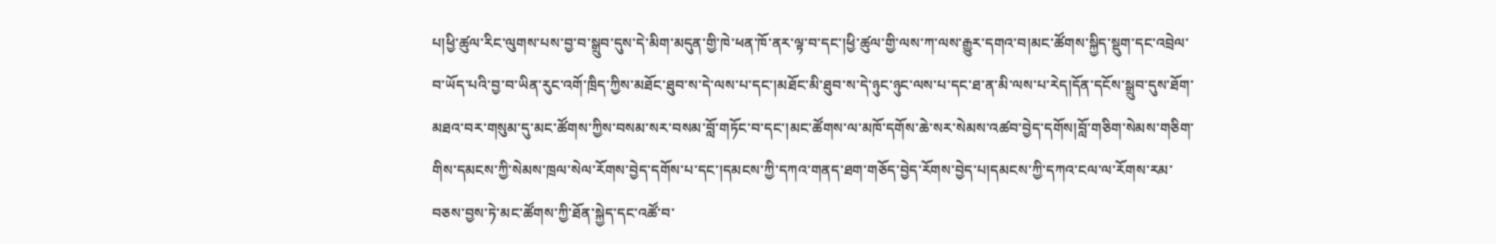པ།ཕྱི་ཚུལ་རིང་ལུགས་པས་བྱ་བ་སྒྲུབ་དུས་དེ་མིག་མདུན་གྱི་ཁེ་ཕན་ཁོ་ནར་ལྟ་བ་དང་།ཕྱི་ཚུལ་གྱི་ལས་ཀ་ལས་རྒྱུར་དགའ་བ།མང་ཚོགས་སྐྱིད་སྡུག་དང་འབྲེལ་བ་ཡོད་པའི་བྱ་བ་ཡིན་རུང་འགོ་ཁྲིད་ཀྱིས་མཐོང་ཐུབ་ས་དེ་ལས་པ་དང་།མཐོང་མི་ཐུབ་ས་དེ་ཉུང་ཉུང་ལས་པ་དང་ཐ་ན་མི་ལས་པ་རེད།དོན་དངོས་སྒྲུབ་དུས་ཐོག་མཐའ་བར་གསུམ་དུ་མང་ཚོགས་ཀྱིས་བསམ་སར་བསམ་བློ་གཏོང་བ་དང་།མང་ཚོགས་ལ་མཁོ་དགོས་ཆེ་སར་སེམས་འཚབ་བྱེད་དགོས།བློ་གཅིག་སེམས་གཅིག་གིས་དམངས་ཀྱི་སེམས་ཁྲལ་སེལ་རོགས་བྱེད་དགོས་པ་དང་།དམངས་ཀྱི་དཀའ་གནད་ཐག་གཅོད་བྱེད་རོགས་བྱེད་པ།དམངས་ཀྱི་དཀའ་ངལ་ལ་རོགས་རམ་བཅས་བྱས་ཏེ་མང་ཚོགས་ཀྱི་ཐོན་སྐྱེད་དང་འཚོ་བ་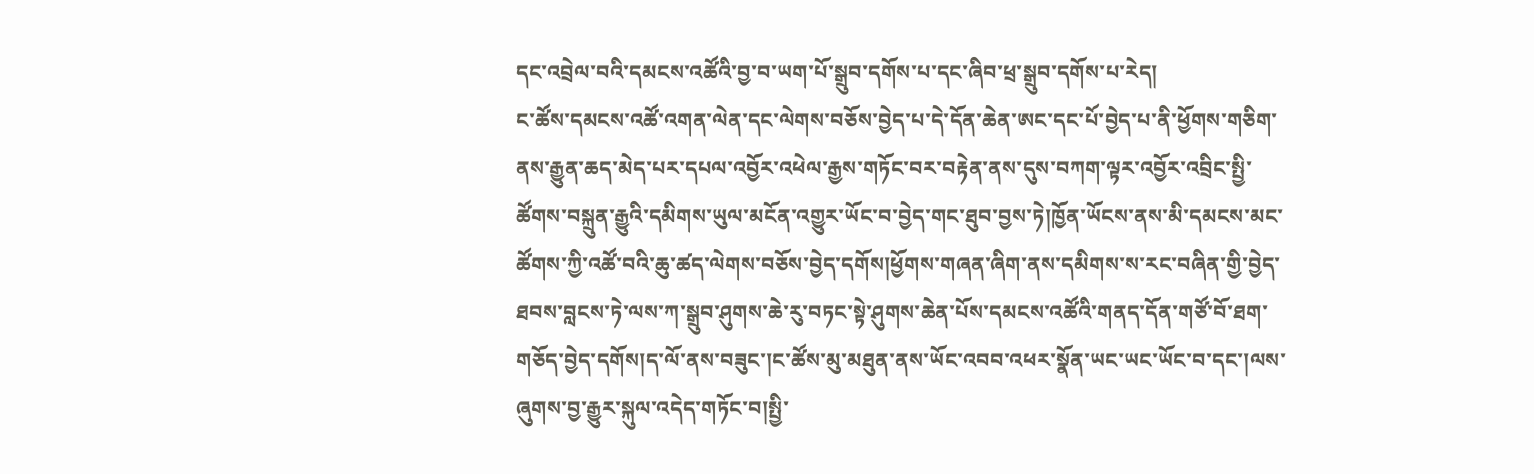དང་འབྲེལ་བའི་དམངས་འཚོའི་བྱ་བ་ཡག་པོ་སྒྲུབ་དགོས་པ་དང་ཞིབ་ཕྲ་སྒྲུབ་དགོས་པ་རེད།
ང་ཚོས་དམངས་འཚོ་འགན་ལེན་དང་ལེགས་བཅོས་བྱེད་པ་དེ་དོན་ཆེན་ཨང་དང་པོ་བྱེད་པ་ནི་ཕྱོགས་གཅིག་ནས་རྒྱུན་ཆད་མེད་པར་དཔལ་འབྱོར་འཕེལ་རྒྱས་གཏོང་བར་བརྟེན་ནས་དུས་བཀག་ལྟར་འབྱོར་འབྲིང་སྤྱི་ཚོགས་བསྐྲུན་རྒྱུའི་དམིགས་ཡུལ་མངོན་འགྱུར་ཡོང་བ་བྱེད་གང་ཐུབ་བྱས་ཏེ།ཁྱོན་ཡོངས་ནས་མི་དམངས་མང་ཚོགས་ཀྱི་འཚོ་བའི་ཆུ་ཚད་ལེགས་བཅོས་བྱེད་དགོས།ཕྱོགས་གཞན་ཞིག་ནས་དམིགས་ས་རང་བཞིན་གྱི་བྱེད་ཐབས་བླངས་ཏེ་ལས་ཀ་སྒྲུབ་ཤུགས་ཆེ་རུ་བཏང་སྟེ་ཤུགས་ཆེན་པོས་དམངས་འཚོའི་གནད་དོན་གཙོ་བོ་ཐག་གཅོད་བྱེད་དགོས།ད་ལོ་ནས་བཟུང་།ང་ཚོས་མུ་མཐུན་ནས་ཡོང་འབབ་འཕར་སྣོན་ཡང་ཡང་ཡོང་བ་དང་།ལས་ཞུགས་བྱ་རྒྱུར་སྐུལ་འདེད་གཏོང་བ།སྤྱི་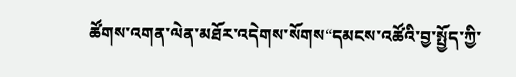ཚོགས་འགན་ལེན་མཐོར་འདེགས་སོགས“དམངས་འཚོའི་བྱ་སྤྱོད་ཀྱི་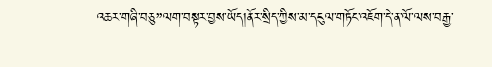འཆར་གཞི་བཅུ”ལག་བསྟར་བྱས་ཡོད།ནོར་སྲིད་ཀྱིས་མ་དངུལ་གཏོང་འཇོག་དེ་ན་ལོ་ལས་བརྒྱ་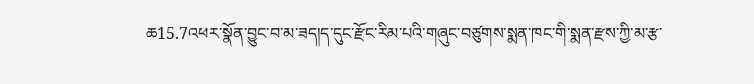ཆ15.7འཕར་སྣོན་བྱུང་བ་མ་ཟད།ད་དུང་རྫོང་རིམ་པའི་གཞུང་བཙུགས་སྨན་ཁང་གི་སྨན་རྫས་ཀྱི་མ་རྩ་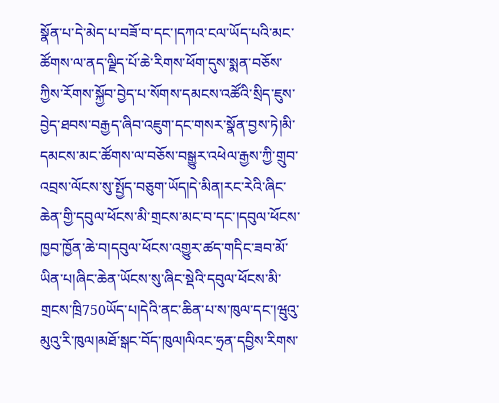སྣོན་པ་དེ་མེད་པ་བཟོ་བ་དང་།དཀའ་ངལ་ཡོད་པའི་མང་ཚོགས་ལ་ནད་ལྗིད་པོ་ཆེ་རིགས་ཕོག་དུས་སྨན་བཅོས་ཀྱིས་རོགས་སྐྱོབ་བྱེད་པ་སོགས་དམངས་འཚོའི་སྲིད་ཇུས་བྱེད་ཐབས་བརྒྱད་ཞིབ་འཇུག་དང་གསར་སྣོན་བྱས་ཏེ།མི་དམངས་མང་ཚོགས་ལ་བཅོས་བསྒྱུར་འཕེལ་རྒྱས་ཀྱི་གྲུབ་འབྲས་ལོངས་སུ་སྤྱོད་བཅུག་ཡོད།དེ་མིན།རང་རེའི་ཞིང་ཆེན་གྱི་དབུལ་ཕོངས་མི་གྲངས་མང་བ་དང་།དབུལ་ཕོངས་ཁྱབ་ཁྱོན་ཆེ་བ།དབུལ་ཕོངས་འགྱུར་ཚད་གདིང་ཟབ་མོ་ཡིན་པ།ཞིང་ཆེན་ཡོངས་སུ་ཞིང་སྡེའི་དབུལ་ཕོངས་མི་གྲངས་ཁྲི750ཡོད་པ།དེའི་ནང་ཆིན་པ་ས་ཁུལ་དང་།ཝུའུ་མུའུ་རི་ཁུལ།མཐོ་སྒང་བོད་ཁུལ།ལིའང་ཧྲན་དབྱིས་རིགས་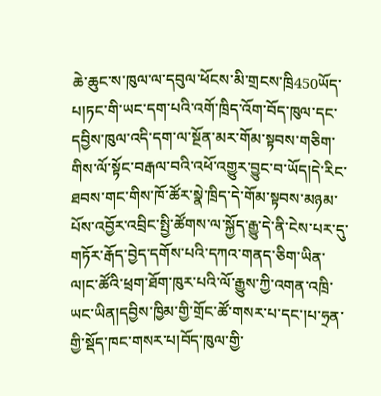ཆེ་ཆུང་ས་ཁུལ་ལ་དབུལ་ཕོངས་མི་གྲངས་ཁྲི450ཡོད་པ།ཏང་གི་ཡང་དག་པའི་འགོ་ཁྲིད་འོག་བོད་ཁུལ་དང་དབྱིས་ཁུལ་འདི་དག་ལ་སྔོན་མར་གོམ་སྟབས་གཅིག་གིས་ལོ་སྟོང་བརྒལ་བའི་འཕོ་འགྱུར་བྱུང་བ་ཡོད།དེ་རིང་ཐབས་གང་གིས་ཁོ་ཚོར་སྣེ་ཁྲིད་དེ་གོམ་སྟབས་མཉམ་པོས་འབྱོར་འབྲིང་སྤྱི་ཚོགས་ལ་སྐྱོད་རྒྱུ་དེ་ནི་ངེས་པར་དུ་གཏོར་རྒོད་བྱེད་དགོས་པའི་དཀའ་གནད་ཅིག་ཡིན་ལ།ང་ཚོའི་ཕྲག་ཐོག་ཁུར་པའི་ལོ་རྒྱུས་ཀྱི་འགན་འཁྲི་ཡང་ཡིན།དབྱིས་ཁྱིམ་གྱི་གྲོང་ཚོ་གསར་པ་དང་།པ་ཧྲན་གྱི་སྡོད་ཁང་གསར་པ།བོད་ཁུལ་གྱི་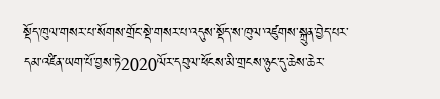སྡོད་ཁུལ་གསར་པ་སོགས་གྲོང་སྡེ་གསར་པ་འདུས་སྡོད་ས་ཁུལ་འཛུགས་སྐྲུན་བྱེད་པར་དམ་འཛིན་ཡག་པོ་བྱས་ཏེ2020ལོར་དབུལ་ཕོངས་མི་གྲངས་ཉུང་དུ་ཆེས་ཆེར་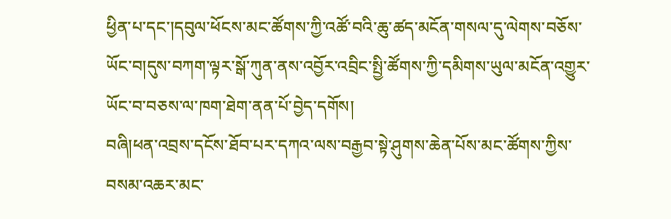ཕྱིན་པ་དང་།དབུལ་ཕོངས་མང་ཚོགས་ཀྱི་འཚོ་བའི་ཆུ་ཚད་མངོན་གསལ་དུ་ལེགས་བཅོས་ཡོང་བ།དུས་བཀག་ལྟར་སྒོ་ཀུན་ནས་འབྱོར་འབྲིང་སྤྱི་ཚོགས་ཀྱི་དམིགས་ཡུལ་མངོན་འགྱུར་ཡོང་བ་བཅས་ལ་ཁག་ཐེག་ནན་པོ་བྱེད་དགོས།
བཞི།ཕན་འབྲས་དངོས་ཐོབ་པར་དཀའ་ལས་བརྒྱབ་སྟེ་ཤུགས་ཆེན་པོས་མང་ཚོགས་ཀྱིས་བསམ་འཆར་མང་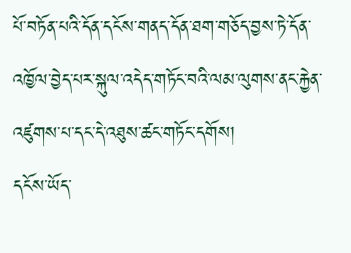པོ་བཏོན་པའི་དོན་དངོས་གནད་དོན་ཐག་གཅོད་བྱས་ཏེ་དོན་འཁྱོལ་བྱེད་པར་སྐུལ་འདེད་གཏོང་བའི་ལམ་ལུགས་ནང་རྐྱེན་འཛུགས་པ་དང་དེ་འཐུས་ཚང་གཏོང་དགོས།
དངོས་ཡོད་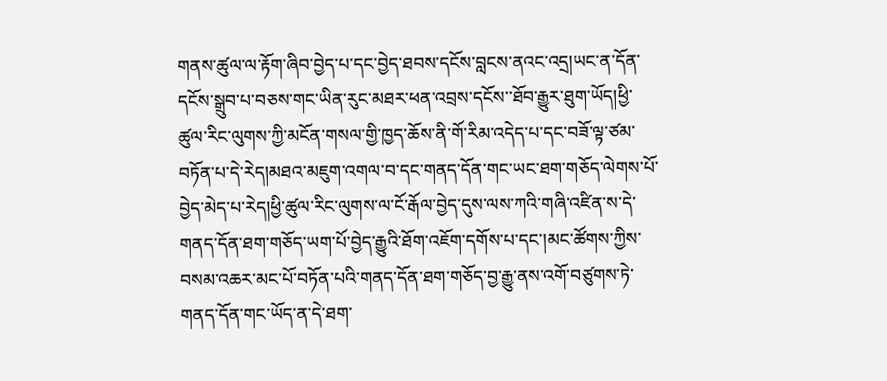གནས་ཚུལ་ལ་རྟོག་ཞིབ་བྱེད་པ་དང་བྱེད་ཐབས་དངོས་བླངས་ནའང་འདྲ།ཡང་ན་དོན་དངོས་སྒྲུབ་པ་བཅས་གང་ཡིན་རུང་མཐར་ཕན་འབྲས་དངོས་་ཐོབ་རྒྱུར་ཐུག་ཡོད།ཕྱི་ཚུལ་རིང་ལུགས་ཀྱི་མངོན་གསལ་གྱི་ཁྱད་ཆོས་ནི་གོ་རིམ་འདེད་པ་དང་བཟོ་ལྟ་ཙམ་བཏོན་པ་དེ་རེད།མཐའ་མཇུག་འགལ་བ་དང་གནད་དོན་གང་ཡང་ཐག་གཅོད་ལེགས་པོ་བྱེད་མེད་པ་རེད།ཕྱི་ཚུལ་རིང་ལུགས་ལ་ངོ་རྒོལ་བྱེད་དུས་ལས་ཀའི་གཞི་འཛིན་ས་དེ་གནད་དོན་ཐག་གཅོད་ཡག་པོ་བྱེད་རྒྱུའི་ཐོག་འཇོག་དགོས་པ་དང་།མང་ཚོགས་ཀྱིས་བསམ་འཆར་མང་པོ་བཏོན་པའི་གནད་དོན་ཐག་གཅོད་བྱ་རྒྱུ་ནས་འགོ་བཙུགས་ཏེ་གནད་དོན་གང་ཡོད་ན་དེ་ཐག་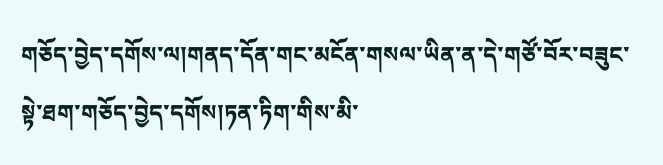གཅོད་བྱེད་དགོས་ལ།གནད་དོན་གང་མངོན་གསལ་ཡིན་ན་དེ་གཙོ་བོར་བཟུང་སྟེ་ཐག་གཅོད་བྱེད་དགོས།ཏན་ཏིག་གིས་མི་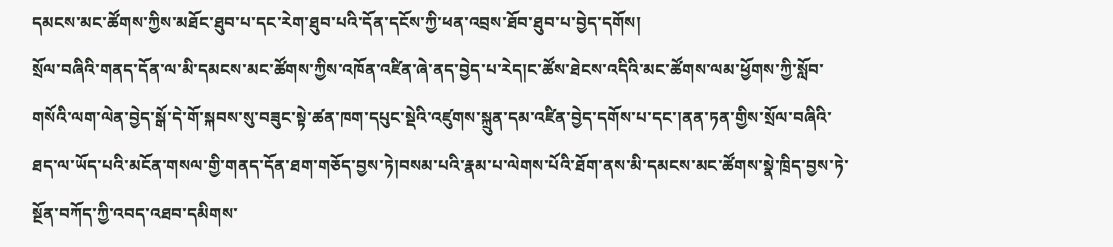དམངས་མང་ཚོགས་ཀྱིས་མཐོང་ཐུབ་པ་དང་རེག་ཐུབ་པའི་དོན་དངོས་ཀྱི་ཕན་འབྲས་ཐོབ་ཐུབ་པ་བྱེད་དགོས།
སྲོལ་བཞིའི་གནད་དོན་ལ་མི་དམངས་མང་ཚོགས་ཀྱིས་འཁོན་འཛིན་ཞེ་ནད་བྱེད་པ་རེད།ང་ཚོས་ཐེངས་འདིའི་མང་ཚོགས་ལམ་ཕྱོགས་ཀྱི་སློབ་གསོའི་ལག་ལེན་བྱེད་སྒོ་དེ་གོ་སྐབས་སུ་བཟུང་སྟེ་ཚན་ཁག་དཔུང་སྡེའི་འཛུགས་སྐྲུན་དམ་འཛིན་བྱེད་དགོས་པ་དང་།ནན་ཏན་གྱིས་སྲོལ་བཞིའི་ཐད་ལ་ཡོད་པའི་མངོན་གསལ་གྱི་གནད་དོན་ཐག་གཅོད་བྱས་ཏེ།བསམ་པའི་རྣམ་པ་ལེགས་པོའི་ཐོག་ནས་མི་དམངས་མང་ཚོགས་སྣེ་ཁྲིད་བྱས་ཏེ་སྔོན་བཀོད་ཀྱི་འབད་འཐབ་དམིགས་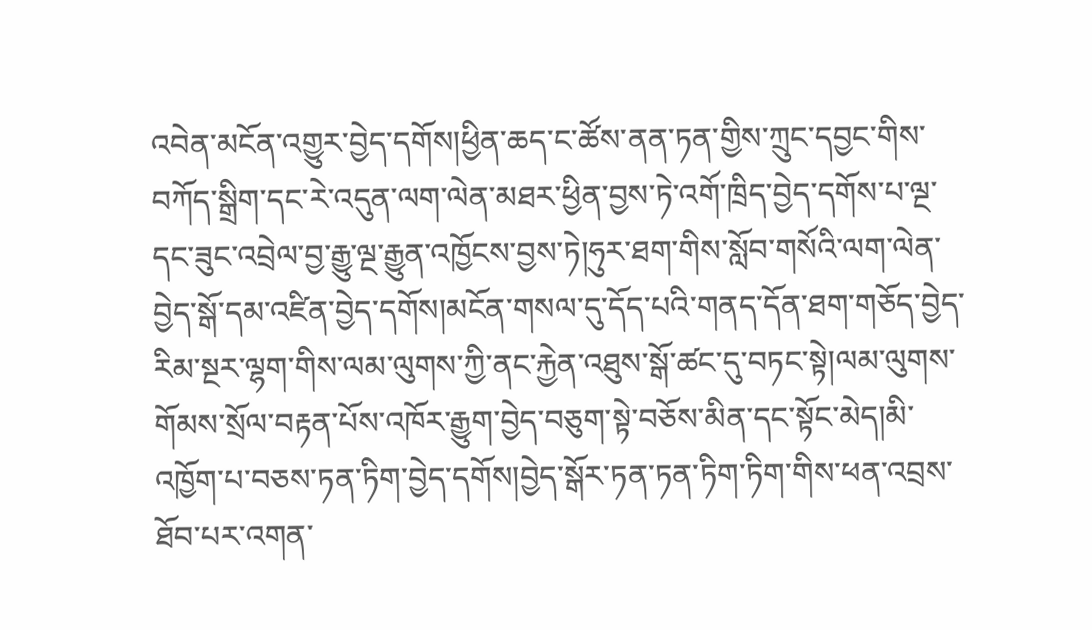འབེན་མངོན་འགྱུར་བྱེད་དགོས།ཕྱིན་ཆད་ང་ཚོས་ནན་ཏན་གྱིས་ཀྲུང་དབྱང་གིས་བཀོད་སྒྲིག་དང་རེ་འདུན་ལག་ལེན་མཐར་ཕྱིན་བྱས་ཏེ་འགོ་ཁྲིད་བྱེད་དགོས་པ་ལྔ་དང་ཟུང་འབྲེལ་བྱ་རྒྱུ་ལྔ་རྒྱུན་འཁྱོངས་བྱས་ཏེ།ཧུར་ཐག་གིས་སློབ་གསོའི་ལག་ལེན་བྱེད་སྒོ་དམ་འཛིན་བྱེད་དགོས།མངོན་གསལ་དུ་དོད་པའི་གནད་དོན་ཐག་གཅོད་བྱེད་རིམ་སྔར་ལྷག་གིས་ལམ་ལུགས་ཀྱི་ནང་རྐྱེན་འཐུས་སྒོ་ཚང་དུ་བཏང་སྟེ།ལམ་ལུགས་གོམས་སྲོལ་བརྟན་པོས་འཁོར་རྒྱུག་བྱེད་བཅུག་སྟེ་བཅོས་མིན་དང་སྟོང་མེད།མི་འཁྱོག་པ་བཅས་ཏན་ཏིག་བྱེད་དགོས།བྱེད་སྒོར་ཏན་ཏན་ཏིག་ཏིག་གིས་ཕན་འབྲས་ཐོབ་པར་འགན་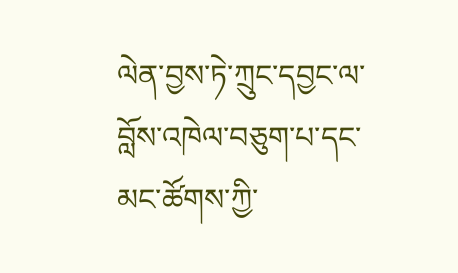ལེན་བྱས་ཏེ་ཀྲུང་དབྱང་ལ་བློས་འཁེལ་བཅུག་པ་དང་མང་ཚོགས་ཀྱི་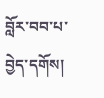བློར་བབ་པ་བྱེད་དགོས།